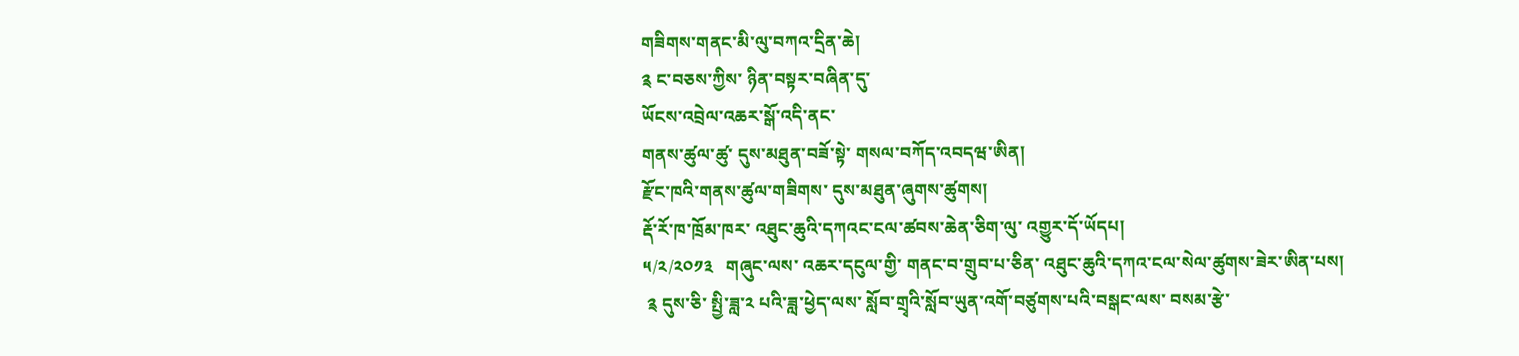གཟིགས་གནང་མི་ལུ་བཀའ་དྲིན་ཆེ།
༉ ང་བཅས་ཀྱིས་ ཉིན་བསྟར་བཞིན་དུ་
ཡོངས་འབྲེལ་འཆར་སྒོ་འདི་ནང་
གནས་ཚུལ་ཚུ་ དུས་མཐུན་བཟོ་སྟེ་ གསལ་བཀོད་འབདཝ་ཨིན།
རྫོང་ཁའི་གནས་ཚུལ་གཟིགས་ དུས་མཐུན་ཞུགས་ཚུགས།
རྡོ་རོ་ཁ་ཁྲོམ་ཁར་ འཐུང་ཆུའི་དཀའང་ངལ་ཚབས་ཆེན་ཅིག་ལུ་ འགྱུར་དོ་ཡོདཔ།
༥/༢/༢༠༡༣   གཞུང་ལས་ འཆར་དངུལ་གྱི་ གནང་བ་གྲུབ་པ་ཅིན་ འཐུང་ཆུའི་དཀའ་ངལ་སེལ་ཚུགས་ཟེར་ཨིན་པས།
 ༉ དུས་ཅི་ སྤྱི་ཟླ་༢ པའི་ཟླ་ཕྱེད་ལས་ སློབ་གྲྭའི་སློབ་ཡུན་འགོ་བཙུགས་པའི་བསྒང་ལས་ བསམ་རྩེ་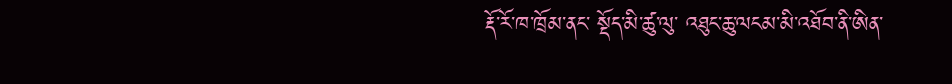རྡོ་རོ་ཁ་ཁྲོམ་ནང་ སྡོད་མི་ཚུ་ལུ་ འཐུང་ཆུ་ལངམ་མི་འཐོབ་ནི་ཨིན་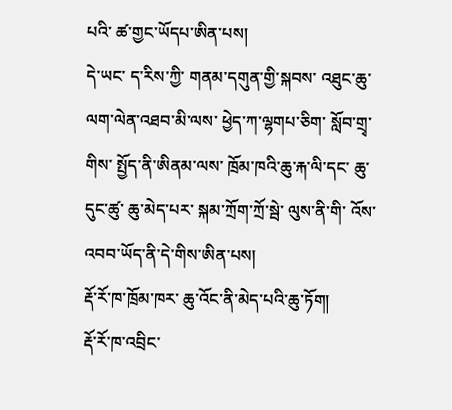པའི་ ཚ་གྱང་ཡོདཔ་ཨིན་པས།
དེ་ཡང་ ད་རིས་ཀྱི་ གནམ་དགུན་གྱི་སྐབས་ འཐུང་ཆུ་ལག་ལེན་འཐབ་མི་ལས་ ཕྱེད་ཀ་ལྷགཔ་ཅིག་ སློབ་གྲྭ་གིས་ སྤྱོད་ནི་ཨིནམ་ལས་ ཁྲོམ་ཁའི་ཆུ་རྐ་ལི་དང་ ཆུ་དུང་ཚུ་ ཆུ་མེད་པར་ སྐམ་ཀྲོག་ཀྲོ་སྦེ་ ལུས་ནི་གི་ འོས་འབབ་ཡོད་ནི་དེ་གིས་ཨིན་པས།
རྡོ་རོ་ཁ་ཁྲོམ་ཁར་ ཆུ་འོང་ནི་མེད་པའི་ཆུ་ཏོག།
རྡོ་རོ་ཁ་འབྲིང་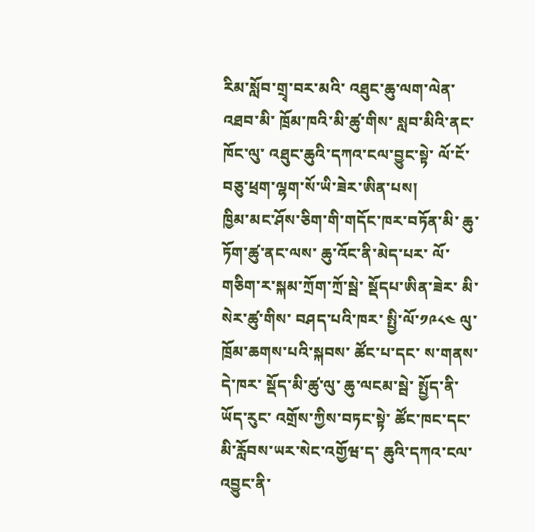རིམ་སློབ་གྲྭ་བར་མའི་ འཐུང་ཆུ་ལག་ལེན་འཐབ་མི་ ཁྲོམ་ཁའི་མི་ཚུ་གིས་ སླབ་མིའི་ནང་ ཁོང་ལུ་ འཐུང་ཆུའི་དཀའ་ངལ་བྱུང་སྟེ་ ལོ་ངོ་བཅུ་ཕྲག་ལྷག་སོ་ཡི་ཟེར་ཨིན་པས།
ཁྱིམ་མང་ཤོས་ཅིག་གི་གདོང་ཁར་བཏོན་མི་ ཆུ་ཏོག་ཚུ་ནང་ལས་ ཆུ་འོང་ནི་མེད་པར་ ལོ་གཅིག་ར་སྐམ་ཀྲོག་ཀྲོ་སྦེ་ སྡོདཔ་ཨིན་ཟེར་ མི་སེར་ཚུ་གིས་ བཤད་པའི་ཁར་ སྤྱི་ལོ་༡༩༨༤ ལུ་ ཁྲོམ་ཆགས་པའི་སྐབས་ ཚོང་པ་དང་ ས་གནས་དེ་ཁར་ སྡོད་མི་ཚུ་ལུ་ ཆུ་ལངམ་སྦེ་ སྤྱོད་ནི་ཡོད་རུང་ འགྲོས་ཀྱིས་བཏང་སྟེ་ ཚོང་ཁང་དང་ མི་རློབས་ཡར་སེང་འགྱོཝ་ད་ ཆུའི་དཀའ་ངལ་འབྱུང་ནི་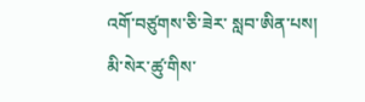འགོ་བཙུགས་ཅི་ཟེར་ སླབ་ཨིན་པས།
མི་སེར་ཚུ་གིས་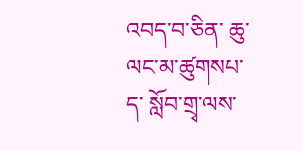འབད་བ་ཅིན་ ཆུ་ལང་མ་ཚུགསཔ་ད་ སློབ་གྲྭ་ལས་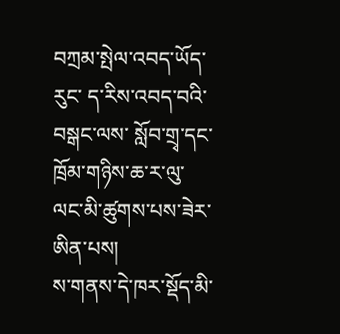བཀྲམ་སྤེལ་འབད་ཡོད་རུང་ ད་རིས་འབད་བའི་བསྒང་ལས་ སློབ་གྲྭ་དང་ ཁྲོམ་གཉིས་ཆ་ར་ལུ་ ལང་མི་ཚུགས་པས་ཟེར་ཨིན་པས།
ས་གནས་དེ་ཁར་སྡོད་མི་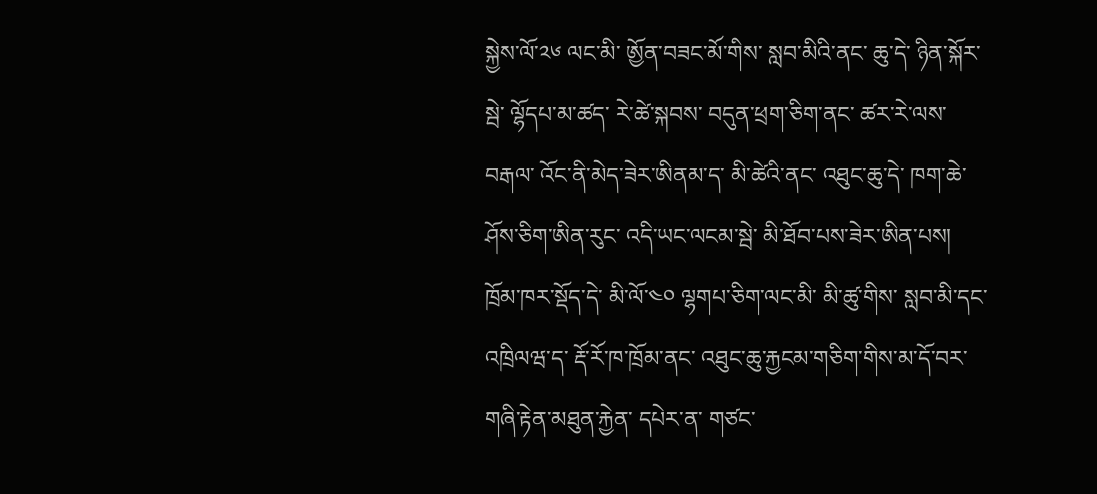སྐྱེས་ལོ་༢༦ ལང་མི་ ཨྱོན་བཟང་མོ་གིས་ སླབ་མིའི་ནང་ ཆུ་དེ་ ཉིན་སྐོར་སྦེ་ ལྷོདཔ་མ་ཚད་ རེ་ཚེ་སྐབས་ བདུན་ཕྲག་ཅིག་ནང་ ཚར་རེ་ལས་བརྒལ་ འོང་ནི་མེད་ཟེར་ཨིནམ་ད་ མི་ཚེའི་ནང་ འཐུང་ཆུ་དེ་ ཁག་ཆེ་ཤོས་ཅིག་ཨིན་རུང་ འདི་ཡང་ལངམ་སྦེ་ མི་ཐོབ་པས་ཟེར་ཨིན་པས།
ཁྲོམ་ཁར་སྡོད་དེ་ མི་ལོ་༤༠ ལྷགཔ་ཅིག་ལང་མི་ མི་ཚུ་གིས་ སླབ་མི་དང་འཁྲིལཝ་ད་ རྡོ་རོ་ཁ་ཁྲོམ་ནང་ འཐུང་ཆུ་རྐྱངམ་གཅིག་གིས་མ་དོ་བར་ གཞི་རྟེན་མཐུན་རྐྱེན་ དཔེར་ན་ གཙང་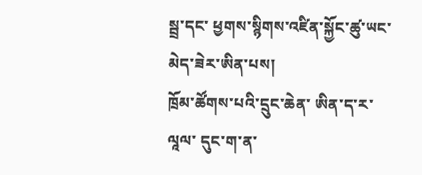སྦྲ་དང་ ཕྱགས་སྙིགས་འཛིན་སྐྱོང་ཚུ་ཡང་མེད་ཟེར་ཨིན་པས།
ཁྲོམ་ཚོགས་པའི་དྲུང་ཆེན་ ཨིན་ད་ར་ལཱལ་ དུང་ག་ན་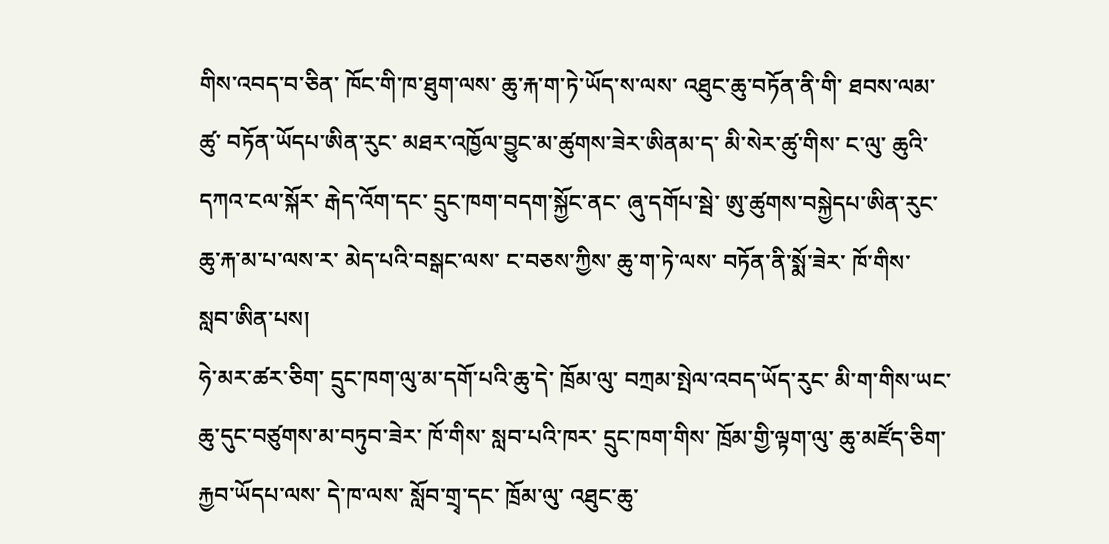གིས་འབད་བ་ཅིན་ ཁོང་གི་ཁ་ཐུག་ལས་ ཆུ་རྐ་ག་ཏེ་ཡོད་ས་ལས་ འཐུང་ཆུ་བཏོན་ནི་གི་ ཐབས་ལམ་ཚུ་ བཏོན་ཡོདཔ་ཨིན་རུང་ མཐར་འཁྱོལ་བྱུང་མ་ཚུགས་ཟེར་ཨིནམ་ད་ མི་སེར་ཚུ་གིས་ ང་ལུ་ ཆུའི་དཀའ་ངལ་སྐོར་ རྒེད་འོག་དང་ དྲུང་ཁག་བདག་སྐྱོང་ནང་ ཞུ་དགོཔ་སྦེ་ ཨུ་ཚུགས་བསྐྱེདཔ་ཨིན་རུང་ ཆུ་རྐ་མ་པ་ལས་ར་ མེད་པའི་བསྒང་ལས་ ང་བཅས་ཀྱིས་ ཆུ་ག་ཏེ་ལས་ བཏོན་ནི་སྨོ་ཟེར་ ཁོ་གིས་ སླབ་ཨིན་པས།
ཧེ་མར་ཚར་ཅིག་ དྲུང་ཁག་ལུ་མ་དགོ་པའི་ཆུ་དེ་ ཁྲོམ་ལུ་ བཀྲམ་སྤེལ་འབད་ཡོད་རུང་ མི་ག་གིས་ཡང་ ཆུ་དུང་བཙུགས་མ་བཏུབ་ཟེར་ ཁོ་གིས་ སླབ་པའི་ཁར་ དྲུང་ཁག་གིས་ ཁྲོམ་གྱི་ལྟག་ལུ་ ཆུ་མཛོད་ཅིག་ རྐྱབ་ཡོདཔ་ལས་ དེ་ཁ་ལས་ སློབ་གྲྭ་དང་ ཁྲོམ་ལུ་ འཐུང་ཆུ་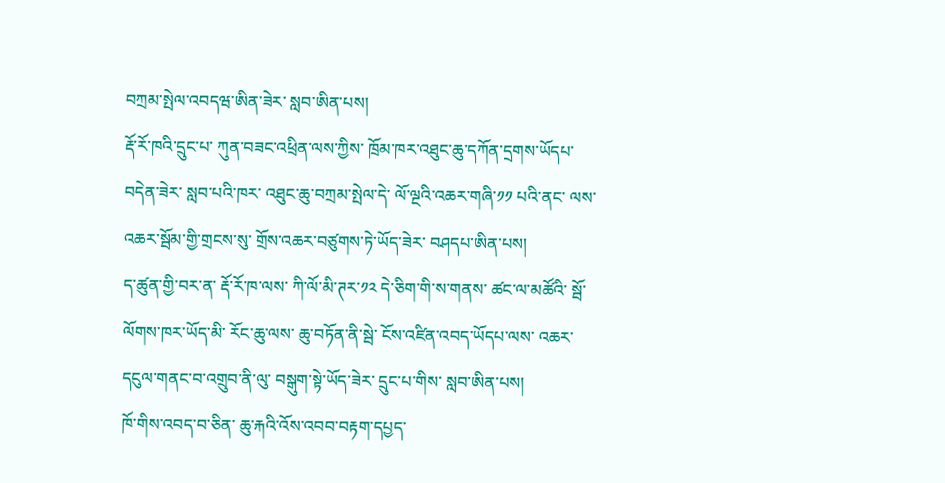བཀྲམ་སྤེལ་འབདཝ་ཨིན་ཟེར་ སླབ་ཨིན་པས།
རྡོ་རོ་ཁའི་དྲུང་པ་ ཀུན་བཟང་འཕྲིན་ལས་ཀྱིས་ ཁྲོམ་ཁར་འཐུང་ཆུ་དཀོན་དྲགས་ཡོདཔ་བདེན་ཟེར་ སླབ་པའི་ཁར་ འཐུང་ཆུ་བཀྲམ་སྤེལ་དེ་ ལོ་ལྔའི་འཆར་གཞི་༡༡ པའི་ནང་ ལས་འཆར་སྦོམ་གྱི་གྲངས་སུ་ གྲོས་འཆར་བཙུགས་ཏེ་ཡོད་ཟེར་ བཤདཔ་ཨིན་པས།
ད་ཚུན་གྱི་བར་ན་ རྡོ་རོ་ཁ་ལས་ ཀི་ལོ་མི་ཊར་༡༢ དེ་ཅིག་གི་ས་གནས་ ཚང་ལ་མཚོའི་ སྦོ་ལོགས་ཁར་ཡོད་མི་ རོང་ཆུ་ལས་ ཆུ་བཏོན་ནི་སྦེ་ ངོས་འཛིན་འབད་ཡོདཔ་ལས་ འཆར་དངུལ་གནང་བ་འགྲུབ་ནི་ལུ་ བསྒུག་སྟེ་ཡོད་ཟེར་ དྲུང་པ་གིས་ སླབ་ཨིན་པས།
ཁོ་གིས་འབད་བ་ཅིན་ ཆུ་རྐའི་འོས་འབབ་བརྟག་དཔྱད་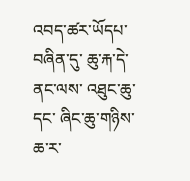འབད་ཚར་ཡོདཔ་བཞིན་དུ་ ཆུ་རྐ་དེ་ནང་ལས་ འཐུང་ཆུ་དང་ ཞིང་ཆུ་གཉིས་ཆ་ར་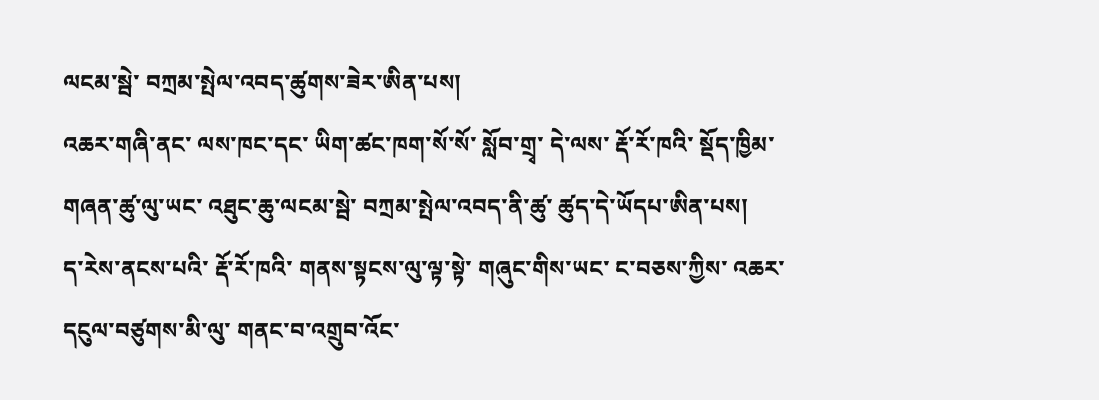ལངམ་སྦེ་ བཀྲམ་སྤེལ་འབད་ཚུགས་ཟེར་ཨིན་པས།
འཆར་གཞི་ནང་ ལས་ཁང་དང་ ཡིག་ཚང་ཁག་སོ་སོ་ སློབ་གྲྭ་ དེ་ལས་ རྡོ་རོ་ཁའི་ སྡོད་ཁྱིམ་གཞན་ཚུ་ལུ་ཡང་ འཐུང་ཆུ་ལངམ་སྦེ་ བཀྲམ་སྤེལ་འབད་ནི་ཚུ་ ཚུད་དེ་ཡོདཔ་ཨིན་པས།
ད་རེས་ནངས་པའི་ རྡོ་རོ་ཁའི་ གནས་སྟངས་ལུ་ལྟ་སྟེ་ གཞུང་གིས་ཡང་ ང་བཅས་ཀྱིས་ འཆར་དངུལ་བཙུགས་མི་ལུ་ གནང་བ་འགྲུབ་འོང་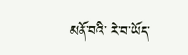མནོ་བའི་ རེ་བ་ཡོད་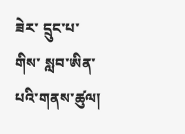ཟེར་ དྲུང་པ་གིས་ སླབ་ཨིན་པའི་གནས་ཚུལ།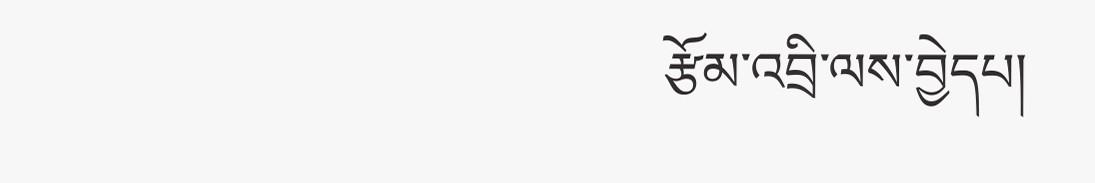རྩོམ་འབྲི་ལས་བྱེདཔ།